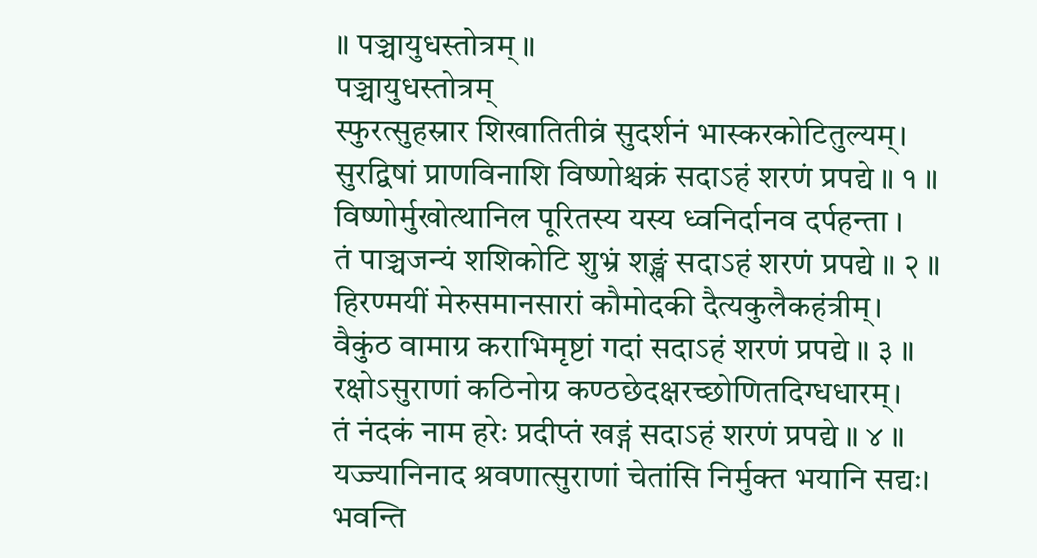॥ पञ्चायुधस्तोत्रम् ॥
पञ्चायुधस्तोत्रम्
स्फुरत्सुहस्रार शिखातितीव्रं सुदर्शनं भास्करकोटितुल्यम्।
सुरद्विषां प्राणविनाशि विष्णोश्चक्रं सदाऽहं शरणं प्रपद्ये ॥ १ ॥
विष्णोर्मुखोत्थानिल पूरितस्य यस्य ध्वनिर्दानव दर्पहन्ता ।
तं पाञ्चजन्यं शशिकोटि शुभ्रं शङ्खं सदाऽहं शरणं प्रपद्ये ॥ २ ॥
हिरण्मयीं मेरुसमानसारां कौमोदकी दैत्यकुलैकहंत्रीम्।
वैकुंठ वामाग्र कराभिमृष्टां गदां सदाऽहं शरणं प्रपद्ये ॥ ३ ॥
रक्षोऽसुराणां कठिनोग्र कण्ठछेदक्षरच्छोणितदिग्धधारम्।
तं नंदकं नाम हरेः प्रदीप्तं खड्गं सदाऽहं शरणं प्रपद्ये ॥ ४ ॥
यज्ज्यानिनाद श्रवणात्सुराणां चेतांसि निर्मुक्त भयानि सद्यः।
भवन्ति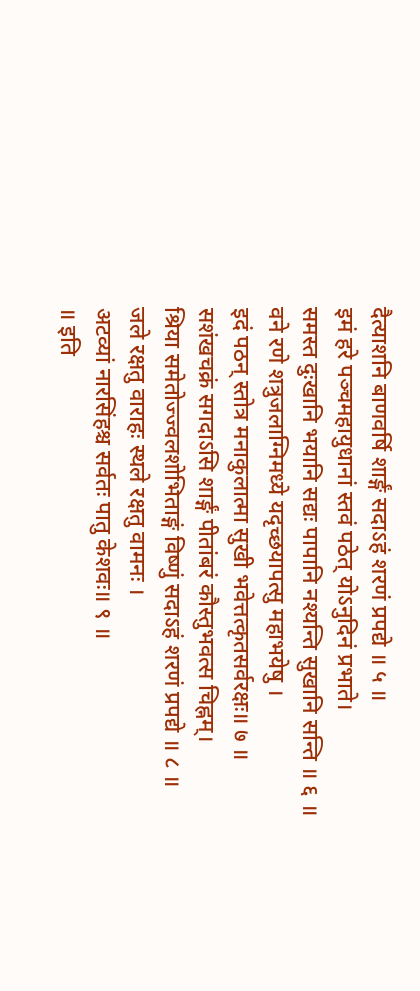दैत्याशनि बाणवर्षि शार्ङ्गं सदाऽहं शरणं प्रपद्ये ॥ ५ ॥
इमं हरे पञ्चमहायुधानां स्तवं पठेत् योऽनुदिनं प्रभाते।
समस्त दुःखानि भयानि सद्यः पापानि नश्यन्ति सुखानि सन्ति ॥ ६ ॥
वने रणे शत्रुजलाग्निमध्ये यदृच्छयापत्सु महाभयेषु ।
इदं पठन् स्तोत्र मनाकुलात्मा सुखी भवेत्तत्कृतसर्वरक्षः॥ ७ ॥
सशंखचक्रं सगदाऽसि शार्ङ्गं पीतांबरं कौस्तुभवत्स चिह्नम्।
श्रिया समेतोज्ज्वलशोभिताङ्गं विष्णुं सदाऽहं शरणं प्रपद्ये ॥ ८ ॥
जले रक्षतु वाराहः स्थले रक्षतु वामनः ।
अटव्यां नारसिंहश्च सर्वतः पातु केशवः॥ ९ ॥
॥ इति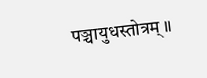पञ्चायुधस्तोत्रम् ॥